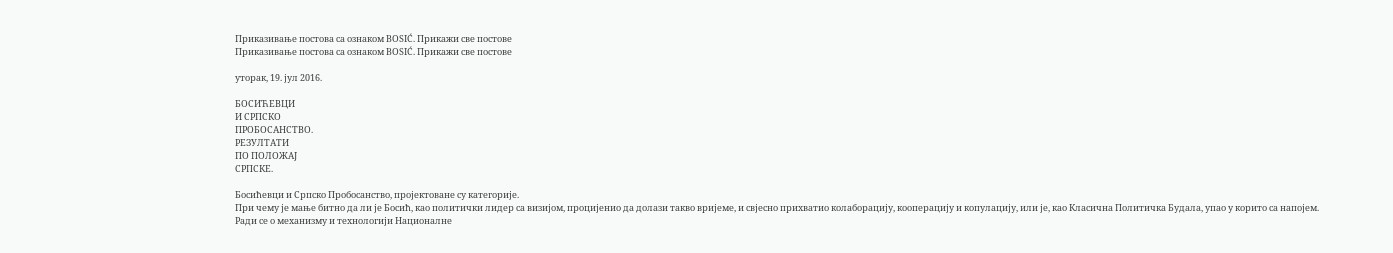Приказивање постова са ознаком BOSIĆ. Прикажи све постове
Приказивање постова са ознаком BOSIĆ. Прикажи све постове

уторак, 19. јул 2016.

БОСИЋЕВЦИ
И СРПСКО
ПРОБОСАНСТВО.
РЕЗУЛТАТИ
ПО ПОЛОЖАЈ
СРПСКЕ.

Босићевци и Српско Пробосанство, пројектоване су категорије.
При чему је мање битно да ли је Босић, као политички лидер са визијом, процијенио да долази такво вријеме, и свјесно прихватио колаборацију, кооперацију и копулацију, или је, као Класична Политичка Будала, упао у корито са напојем.
Ради се о механизму и технологији Националне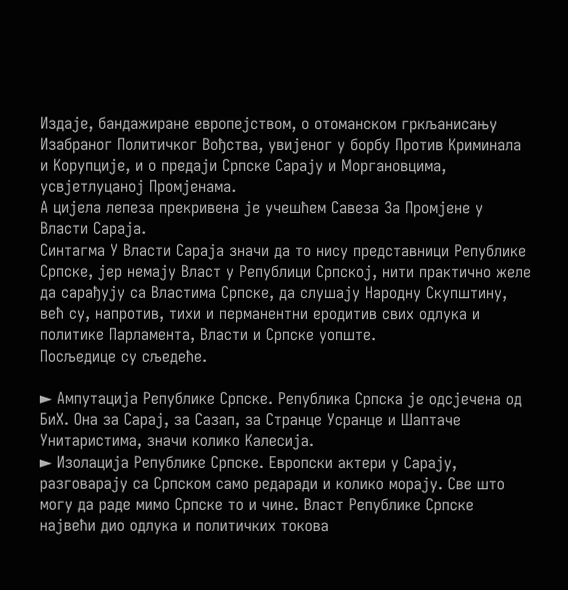Издаје, бандажиране европејством, о отоманском гркљанисању Изабраног Политичког Вођства, увијеног у борбу Против Криминала и Корупције, и о предаји Српске Сарају и Моргановцима, усвјетлуцаној Промјенама.
А цијела лепеза прекривена је учешћем Савеза За Промјене у Власти Сараја.
Синтагма У Власти Сараја значи да то нису представници Републике Српске, јер немају Власт у Републици Српској, нити практично желе да сарађују са Властима Српске, да слушају Народну Скупштину, већ су, напротив, тихи и перманентни еродитив свих одлука и политике Парламента, Власти и Српске уопште.
Посљедице су сљедеће.

► Ампутација Републике Српске. Република Српска је одсјечена од БиХ. Она за Сарај, за Сазап, за Странце Усранце и Шаптаче Унитаристима, значи колико Калесија.
► Изолација Републике Српске. Европски актери у Сарају, разговарају са Српском само редаради и колико морају. Све што могу да раде мимо Српске то и чине. Власт Републике Српске највећи дио одлука и политичких токова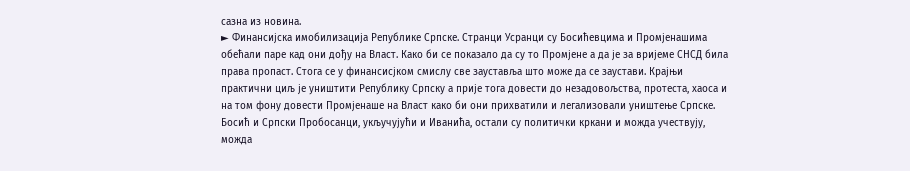сазна из новина.
► Финансијска имобилизација Републике Српске. Странци Усранци су Босићевцима и Промјенашима обећали паре кад они дођу на Власт. Како би се показало да су то Промјене а да је за вријеме СНСД била права пропаст. Стога се у финансисјком смислу све зауставља што може да се заустави. Крајњи практични циљ је уништити Републику Српску а прије тога довести до незадовољства, протеста, хаоса и на том фону довести Промјенаше на Власт како би они прихватили и легализовали уништење Српске.
Босић и Српски Пробосанци, укључујући и Иванића, остали су политички кркани и можда учествују, можда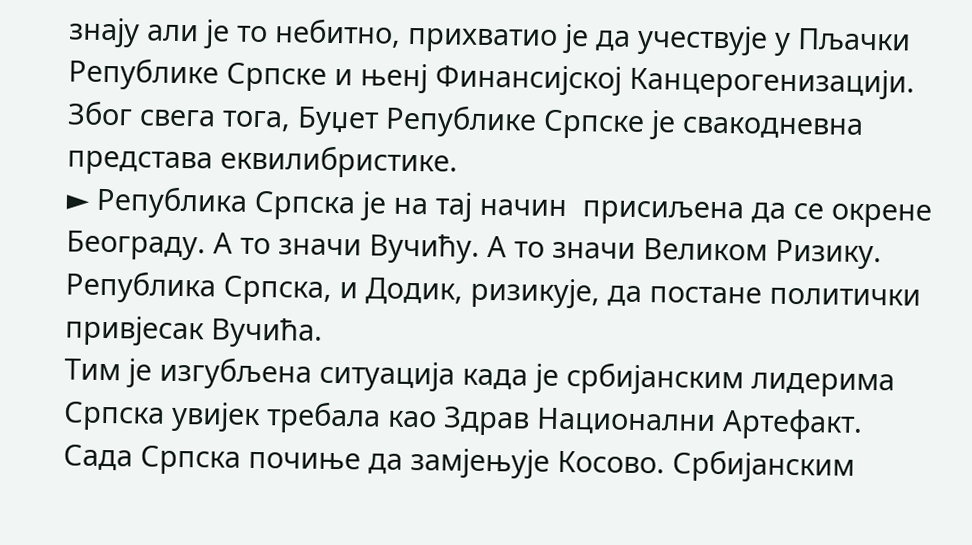знају али је то небитно, прихватио је да учествује у Пљачки Републике Српске и њенј Финансијској Канцерогенизацији.
Због свега тога, Буџет Републике Српске је свакодневна представа еквилибристике.
► Република Српска је на тај начин  присиљена да се окрене Београду. А то значи Вучићу. А то значи Великом Ризику.
Република Српска, и Додик, ризикује, да постане политички привјесак Вучића.
Тим је изгубљена ситуација када је србијанским лидерима Српска увијек требала као Здрав Национални Артефакт.
Сада Српска почиње да замјењује Косово. Србијанским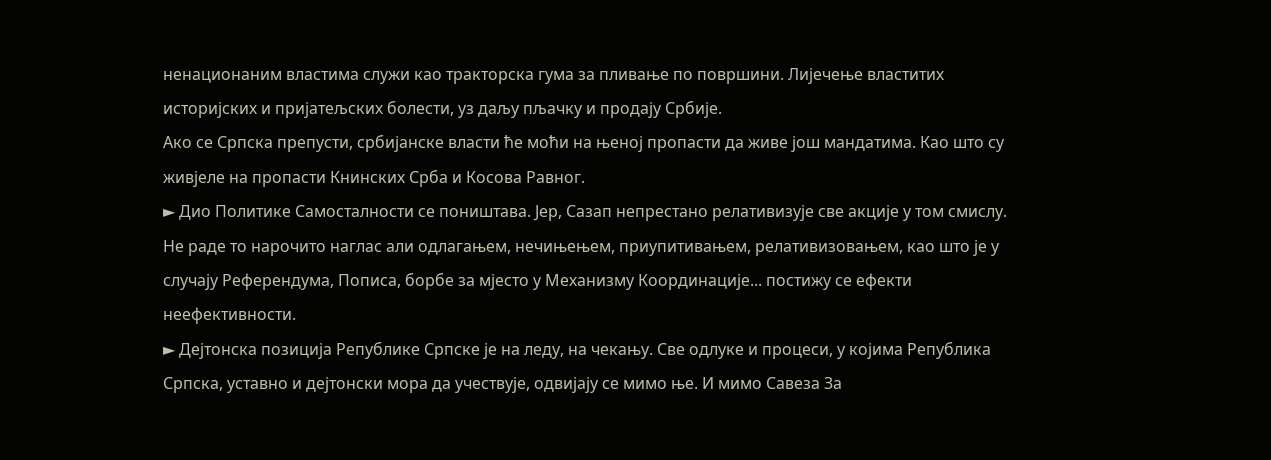ненационаним властима служи као тракторска гума за пливање по површини. Лијечење властитих историјских и пријатељских болести, уз даљу пљачку и продају Србије.
Ако се Српска препусти, србијанске власти ће моћи на њеној пропасти да живе још мандатима. Као што су живјеле на пропасти Книнских Срба и Косова Равног.
► Дио Политике Самосталности се поништава. Јер, Сазап непрестано релативизује све акције у том смислу. Не раде то нарочито наглас али одлагањем, нечињењем, приупитивањем, релативизовањем, као што је у случају Референдума, Пописа, борбе за мјесто у Механизму Координације... постижу се ефекти неефективности.
► Дејтонска позиција Републике Српске је на леду, на чекању. Све одлуке и процеси, у којима Република Српска, уставно и дејтонски мора да учествује, одвијају се мимо ње. И мимо Савеза За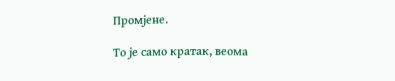Промјене.

То је само кратак, веома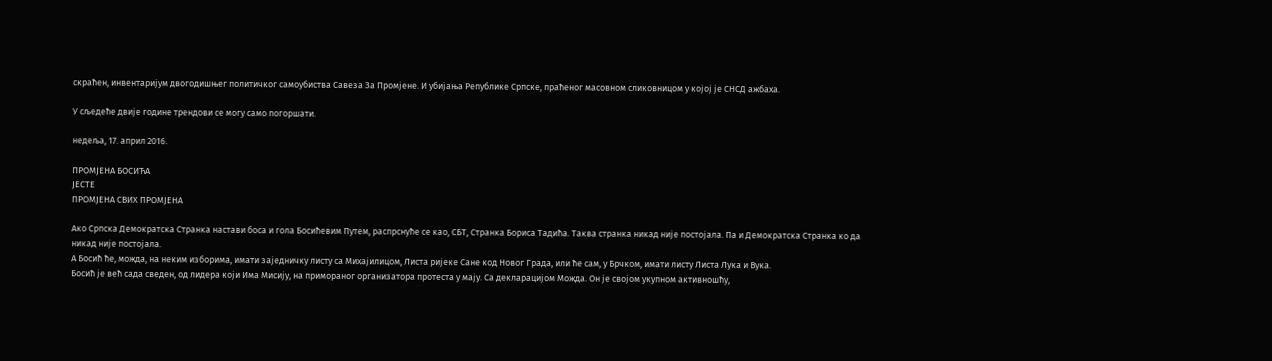скраћен, инвентаријум двогодишњег политичког самоубиства Савеза За Промјене. И убијања Републике Српске, праћеног масовном сликовницом у којој је СНСД ажбаха.

У сљедеће двије године трендови се могу само погоршати.

недеља, 17. април 2016.

ПРОМЈЕНА БОСИЋА
ЈЕСТЕ
ПРОМЈЕНА СВИХ ПРОМЈЕНА

Ако Српска Демократска Странка настави боса и гола Босићевим Путем, распрснуће се као, СБТ, Странка Бориса Тадића. Таква странка никад није постојала. Па и Демократска Странка ко да никад није постојала.
А Босић ће, можда, на неким изборима, имати заједничку листу са Михајилицом, Листа ријеке Сане код Новог Града, или ће сам, у Брчком, имати листу Листа Лука и Вука.
Босић је већ сада сведен, од лидера који Има Мисију, на примораног организатора протеста у мају. Са декларацијом Можда. Он је својом укупном активношћу,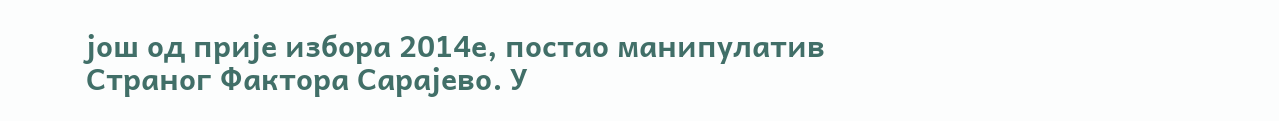још од прије избора 2014е, постао манипулатив Страног Фактора Сарајево. У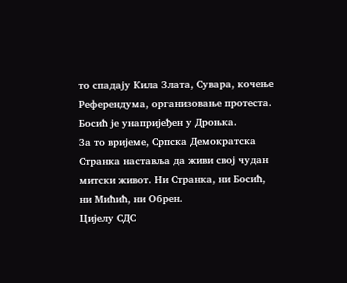то спадају Кила Злата, Сувара, кочење Референдума, организовање протеста.
Босић је унапријеђен у Дроњка.
За то вријеме, Српска Демократска Странка наставља да живи свој чудан митски живот. Ни Странка, ни Босић, ни Мићић, ни Обрен.
Цијелу СДС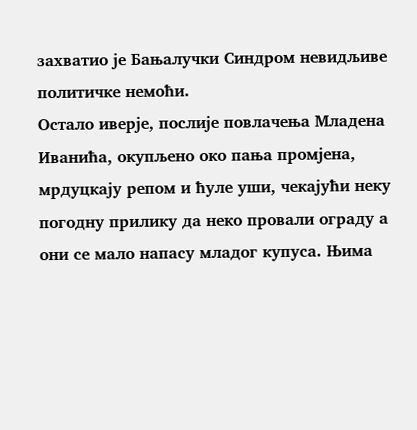захватио је Бањалучки Синдром невидљиве политичке немоћи.
Остало иверје, послије повлачења Младена Иванића, окупљено око пања промјена, мрдуцкају репом и ћуле уши, чекајући неку погодну прилику да неко провали ограду а они се мало напасу младог купуса. Њима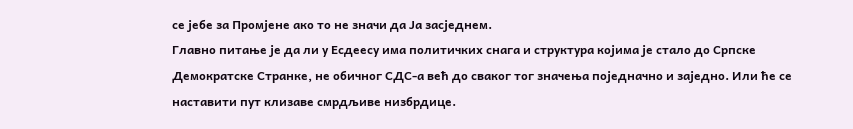се јебе за Промјене ако то не значи да Ја засједнем.
Главно питање је да ли у Есдеесу има политичких снага и структура којима је стало до Српске Демократске Странке, не обичног СДС-а већ до сваког тог значења поједначно и заједно. Или ће се наставити пут клизаве смрдљиве низбрдице.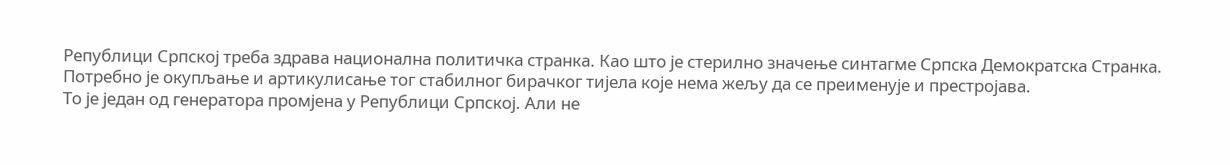Републици Српској треба здрава национална политичка странка. Као што је стерилно значење синтагме Српска Демократска Странка.
Потребно је окупљање и артикулисање тог стабилног бирачког тијела које нема жељу да се преименује и престројава.
То је један од генератора промјена у Републици Српској. Али не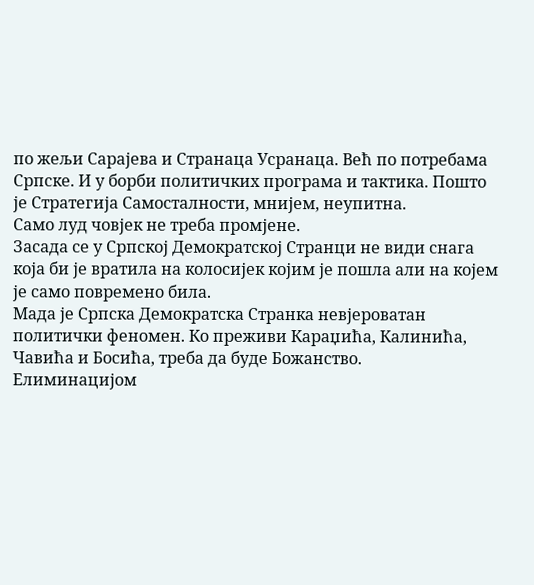по жељи Сарајева и Странаца Усранаца. Већ по потребама Српске. И у борби политичких програма и тактика. Пошто је Стратегија Самосталности, мнијем, неупитна.
Само луд човјек не треба промјене.
Засада се у Српској Демократској Странци не види снага која би је вратила на колосијек којим је пошла али на којем је само повремено била.
Мада је Српска Демократска Странка невјероватан политички феномен. Ко преживи Караџића, Калинића, Чавића и Босића, треба да буде Божанство.
Елиминацијом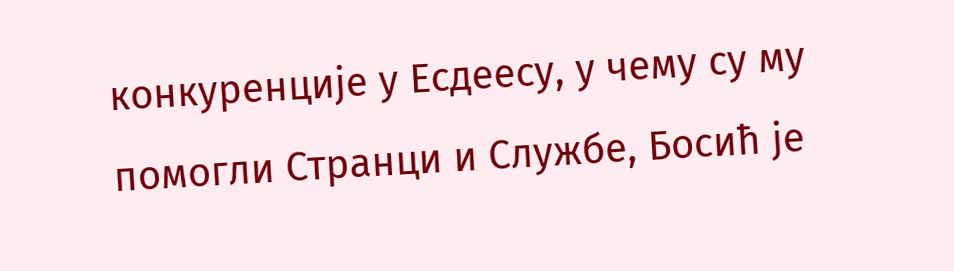конкуренције у Есдеесу, у чему су му помогли Странци и Службе, Босић је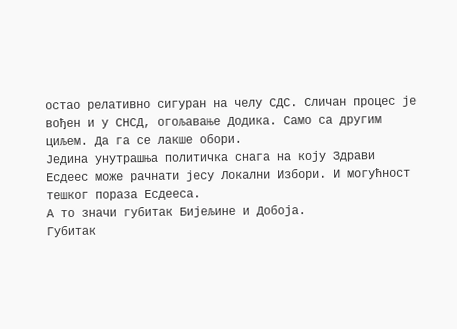остао релативно сигуран на челу СДС. Сличан процес је вођен и у СНСД, огољавање Додика. Само са другим циљем. Да га се лакше обори.
Једина унутрашња политичка снага на коју Здрави Есдеес може рачнати јесу Локални Избори. И могућност тешког пораза Есдееса.
А то значи губитак Бијељине и Добоја.
Губитак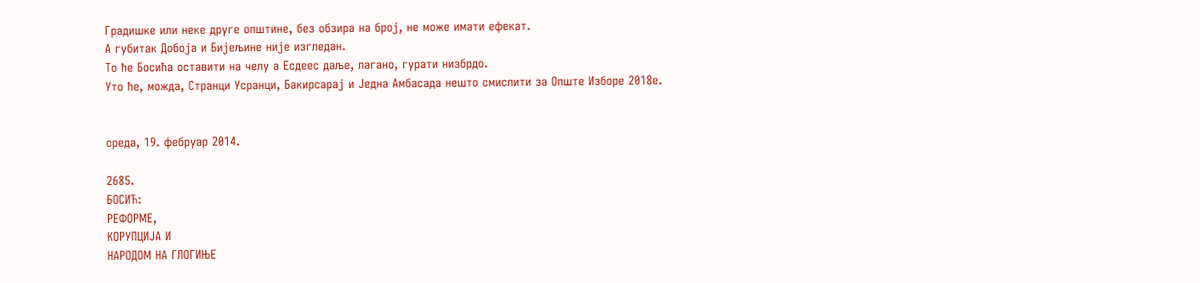Градишке или неке друге општине, без обзира на број, не може имати ефекат.
А губитак Добоја и Бијељине није изгледан.
То ће Босића оставити на челу а Есдеес даље, лагано, гурати низбрдо.
Уто ће, можда, Странци Усранци, Бакирсарај и Једна Амбасада нешто смислити за Опште Изборе 2018е.


среда, 19. фебруар 2014.

2685.
БОСИЋ:
РЕФОРМЕ,
КОРУПЦИЈА И
НАРОДОМ НА ГЛОГИЊЕ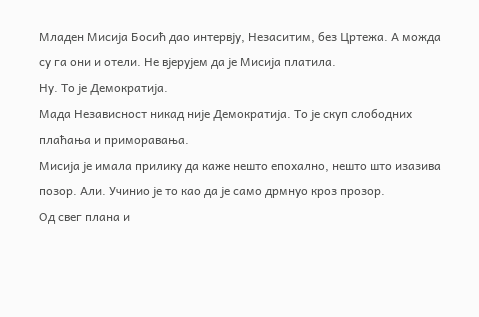Младен Мисија Босић дао интервју, Незаситим, без Цртежа. А можда су га они и отели. Не вјерујем да је Мисија платила.
Ну. То је Демократија.
Мада Независност никад није Демократија. То је скуп слободних плаћања и приморавања.
Мисија је имала прилику да каже нешто епохално, нешто што изазива позор. Али. Учинио је то као да је само дрмнуо кроз прозор.
Од свег плана и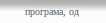програма, од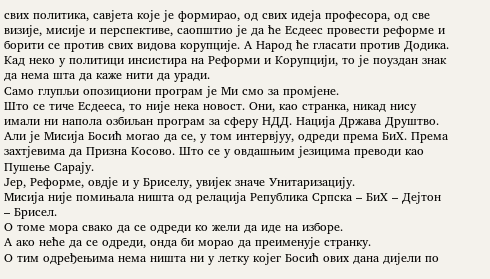свих политика, савјета које је формирао, од свих идеја професора, од све визије, мисије и перспективе, саопштио је да ће Есдеес провести реформе и борити се против свих видова корупције. А Народ ће гласати против Додика.
Кад неко у политици инсистира на Реформи и Корупцији, то је поуздан знак да нема шта да каже нити да уради.
Само глупљи опозициони програм је Ми смо за промјене.
Што се тиче Есдееса, то није нека новост. Они, као странка, никад нису имали ни напола озбиљан програм за сферу НДД. Нација Држава Друштво.
Али је Мисија Босић могао да се, у том интервјуу, одреди према БиХ. Према захтјевима да Призна Косово. Што се у овдашњим језицима преводи као Пушење Сарају.
Јер, Реформе, овдје и у Бриселу, увијек значе Унитаризацију.
Мисија није помињала ништа од релација Република Српска – БиХ – Дејтон – Брисел.
О томе мора свако да се одреди ко жели да иде на изборе.
А ако неће да се одреди, онда би морао да преименује странку.
О тим одређењима нема ништа ни у летку којег Босић ових дана дијели по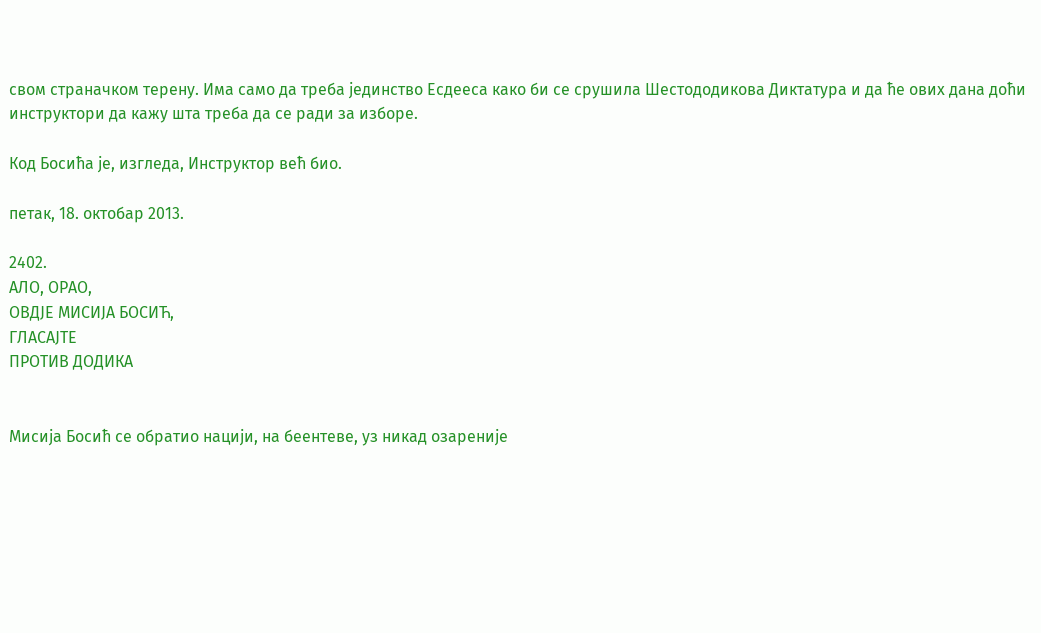свом страначком терену. Има само да треба јединство Есдееса како би се срушила Шестододикова Диктатура и да ће ових дана доћи инструктори да кажу шта треба да се ради за изборе.

Код Босића је, изгледа, Инструктор већ био.

петак, 18. октобар 2013.

2402.
АЛО, ОРАО,
ОВДЈЕ МИСИЈА БОСИЋ,
ГЛАСАЈТЕ
ПРОТИВ ДОДИКА


Мисија Босић се обратио нацији, на беентеве, уз никад озареније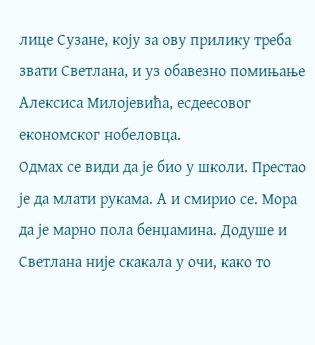лице Сузане, коју за ову прилику треба звати Светлана, и уз обавезно помињање Алексиса Милојевића, есдеесовог економског нобеловца.
Одмах се види да је био у школи. Престао је да млати рукама. А и смирио се. Мора да је марно пола бенџамина. Додуше и Светлана није скакала у очи, како то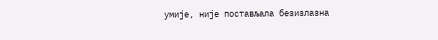умије, није постављала безизлазна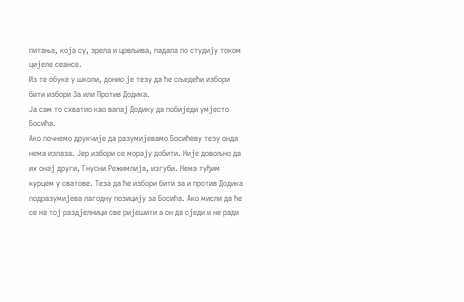питања, која су, зрела и црвљива, падала по студију током цијеле сеансе.
Из те обуке у школи, донио је тезу да ће сљедећи избори бити избори За или Против Додика.
Ја сам то схватио као вапај Додику да побиједи умјесто Босића.
Ако почнемо друкчије да разумијевамо Босићеву тезу онда нема излаза. Јер избори се морају добити. Није довољно да их онај други, Гнусни Режимлија, изгуби. Нема туђим курцем у сватове. Теза да ће избори бити за и против Додика подразумијева лагодну позицију за Босића. Ако мисли да ће се на тој раздјелници све ријешити а он да сједи и не ради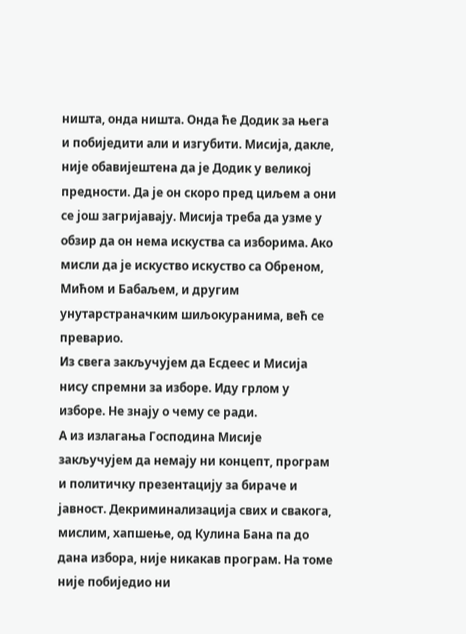ништа, онда ништа. Онда ће Додик за њега и побиједити али и изгубити. Мисија, дакле, није обавијештена да је Додик у великој предности. Да је он скоро пред циљем а они се још загријавају. Мисија треба да узме у обзир да он нема искуства са изборима. Ако мисли да је искуство искуство са Обреном, Мићом и Бабаљем, и другим унутарстраначким шиљокуранима, већ се преварио.
Из свега закључујем да Есдеес и Мисија нису спремни за изборе. Иду грлом у изборе. Не знају о чему се ради.
А из излагања Господина Мисије закључујем да немају ни концепт, програм и политичку презентацију за бираче и јавност. Декриминализација свих и свакога, мислим, хапшење, од Кулина Бана па до дана избора, није никакав програм. На томе није побиједио ни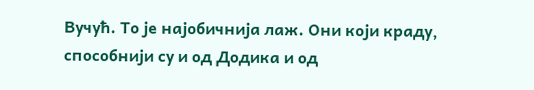Вучућ. То је најобичнија лаж. Они који краду, способнији су и од Додика и од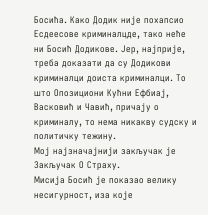Босића. Како Додик није похапсио Есдеесове криминалцде, тако неће ни Босић Додикове. Јер, најприје, треба доказати да су Додикови криминалци доиста криминалци. То што Опозициони Кућни Ефбиај, Васковић и Чавић, причају о криминалу, то нема никакву судску и политичку тежину.
Мој најзначајнији закључак је Закључак О Страху.
Мисија Босић је показао велику несигурност, иза које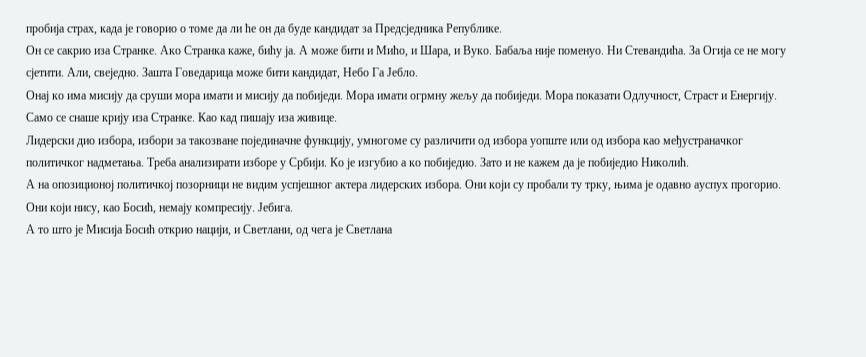пробија страх, када је говорио о томе да ли ће он да буде кандидат за Предсједника Републике.
Он се сакрио иза Странке. Ако Странка каже, бићу ја. А може бити и Мићо, и Шара, и Вуко. Бабаља није поменуо. Ни Стевандића. За Огија се не могу сјетити. Али, свеједно. Зашта Говедарица може бити кандидат, Небо Га Јебло.
Онај ко има мисију да сруши мора имати и мисију да побиједи. Мора имати огрмну жељу да побиједи. Мора показати Одлучност, Страст и Енергију. Само се снаше крију иза Странке. Као кад пишају иза живице.
Лидерски дио избора, избори за такозване појединачне функцију, умногоме су различити од избора уопште или од избора као међустраначког политичког надметања. Треба анализирати изборе у Србији. Ко је изгубио а ко побиједио. Зато и не кажем да је побиједио Николић.
А на опозиционој политичкој позорници не видим успјешног актера лидерских избора. Они који су пробали ту трку, њима је одавно ауспух прогорио. Они који нису, као Босић, немају компресију. Јебига.
А то што је Мисија Босић открио нацији, и Светлани, од чега је Светлана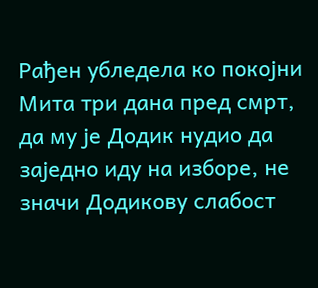Рађен убледела ко покојни Мита три дана пред смрт, да му је Додик нудио да заједно иду на изборе, не значи Додикову слабост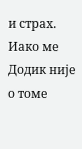и страх. Иако ме Додик није о томе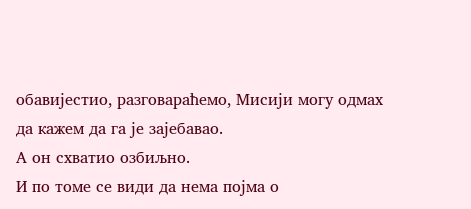обавијестио, разговараћемо, Мисији могу одмах да кажем да га је зајебавао.
А он схватио озбиљно.
И по томе се види да нема појма о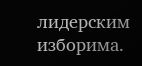лидерским изборима.